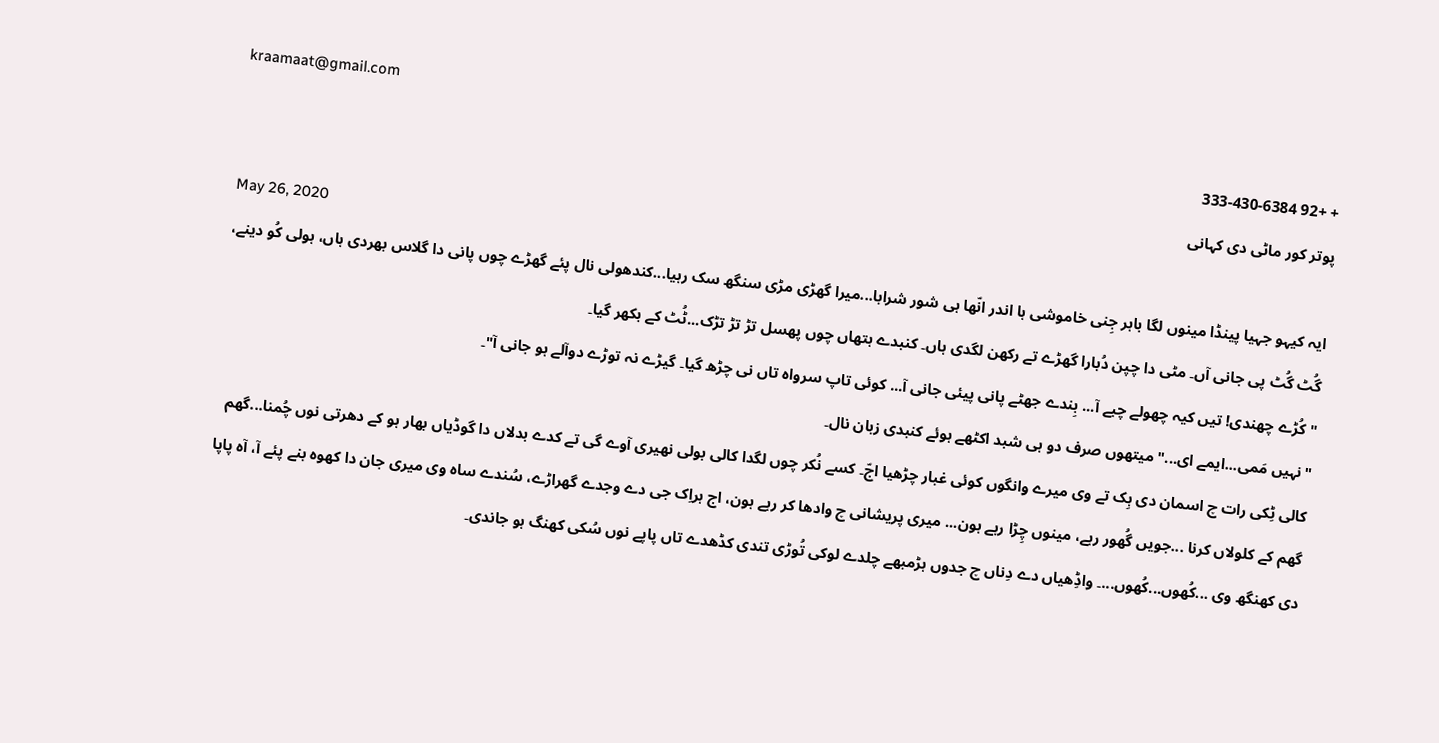kraamaat@gmail.com
+ +92 333-430-6384
پوتر کور ماٹی دی کہانی
May 26, 2020
ایہ کیہو جہیا پینڈا مینوں لگا باہر جِنی خاموشی ہا اندر انّھا ہی شور شرابا...میرا گھڑی مڑی سنگھ سک رہیا...کندھولی نال پئے گھڑے چوں پانی دا گلاس بھردی ہاں، ہولی کُو دینے، گُٹ گُٹ پی جانی آں۔ مٹی دا چپن دُبارا گھڑے تے رکھن لگدی ہاں۔ کنبدے ہتھاں چوں پھسل تڑ تڑ تڑک...ٹُٹ کے بکھر گیا۔
"کُڑے چھندی! تیں کیہ چھولے چبے آ... بِندے جھٹے پانی پیئی جانی آ... کوئی تاپ سرواہ تاں نی چڑھ گیا۔ گیڑے نہ توڑے دوآلے ہو جانی آ"۔
"نہیں مَمی...ایمے ای..." میتھوں صرف دو ہی شبد اکٹھے ہوئے کنبدی زبان نال۔
کالی ٹِکی رات چ اسمان دی ہِک تے وی میرے وانگوں کوئی غبار چڑھیا اجّ۔ کسے نُکر چوں لگدا کالی بولی نھیری آوے گی تے کدے بدلاں دا گوڈیاں بھار ہو کے دھرتی نوں چُمنا...گھم گھم کے کلولاں کرنا ...جویں گُھور رہے، مینوں چِڑا رہے ہون... میری پریشانی چ وادھا کر رہے ہون، اج ہراِک جی دے وجدے گھراڑے، سُندے ساہ وی میری جان دا کھوہ بنے پئے آ، آہ پاپا دی کھنگھ وی ...کُھوں...کُھوں...۔ واڈِھیاں دے دِناں چ جدوں ہڑمبھے چلدے لوکی تُوڑی تندی کڈھدے تاں پاپے نوں سُکی کھنگ ہو جاندی۔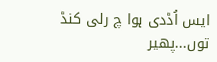ایس اُڈدی ہوا چ رلی کنڈ توں...پھیر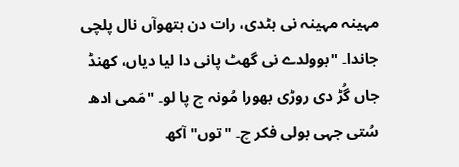مہینہ مہینہ نی ہٹدی، رات دن ہتھوآں نال پلچی جاندا۔ "بوولدے نی گھٹ پانی دا لیا دیاں، کھنڈ جاں گُڑ دی روڑی بھورا مُونہ چ پا لو۔ "مَمی ادھ سُتی جہی بولی فکر چ۔ "توں" آکھ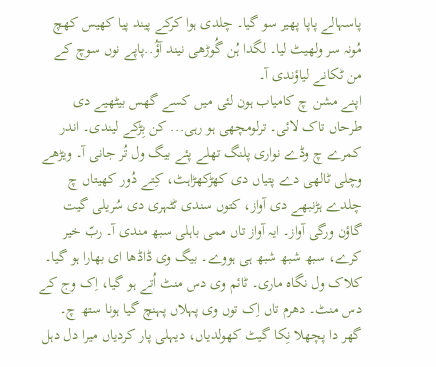پاسہالے پاپا پھیر سو گیا۔ چلدی ہوا کرکے پیند پیا کھیس کھچ مُونہ سر ولھیٹ لیا۔ لگدا ہُن گُوڑھی نیند آؤُ..پاپے نوں سوچ کے من ٹکانے لیاؤندی آ۔
اپنے مشن چ کامیاب ہون لئی میں کسے گھس بیٹھیے دی طرحاں تاک لائی۔ ترلومچھی ہو رہی... کن بِڑکے لیندی۔ اندر کمرے چ وڈے نواری پلنگ تھلے پئے بیگ ول تُر جانی آ۔ ویڑھے وچلی ٹالھی دے پتیاں دی کھڑکھڑاہٹ، کِتے دُور کھیتاں چ چلدے ہڑنبھے دی آواز، کتوں سندی ٹٹہری دی سُریلی گیت گاؤن ورگی آواز۔ ایہ آواز تاں ممی باہلی سبھ مندی آ۔ ربّ خیر کرے، سبھ شبھ شبھ ہی ہووے۔ بیگ وی ڈاڈھا ای بھارا ہو گیا۔ کلاک ول نگاہ ماری۔ ٹائم وی دس منٹ اُتے ہو گیا، اِک وج کے دس منٹ۔ دھرم تاں اِک توں وی پہلاں پہنچ گیا ہونا ستھ چ۔ گھر دا پچھلا نِکا گیٹ کھولدیاں، دیہلی پار کردیاں میرا دل دہل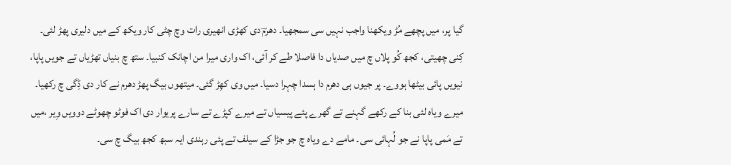گیا پر، میں پچھے مُڑ ویکھنا واجب نہیں سی سمجھیا۔ دھرمؔ دی کھڑی انھیری رات وچ چٹی کار ویکھ کے میں دلیری پھڑ لئی۔ کِنی چھیتی، کجھ کُو پلاں چ میں صدیاں دا فاصلا طے کر آئی، اک واری میرا من اچانک کنبیا۔ ستھ چ بنیاں تھڑیاں تے جویں پاپا، نیویں پائی بیٹھا ہووے۔ پر جیوں ہی دھرم دا ہسدا چہرا دسیا۔ میں وی کھِڑ گئی۔ میتھوں بیگ پھڑ دھرم نے کار دی ڈِگی چ رکھیا۔ میرے ویاہ لئی بنا کے رکھے گہنے تے گھرے پئے پیسیاں تے میرے کپڑے تے سارے پریوار دی اک فوٹو چھوٹے دوویں وِیر ،میں تے مَمی پاپا نے جو لُہائی سی۔ مامے دے ویاہ چ جو جڑا کے سیلف تے پئی رہندی ایہ سبھ کجھ بیگ چ سی۔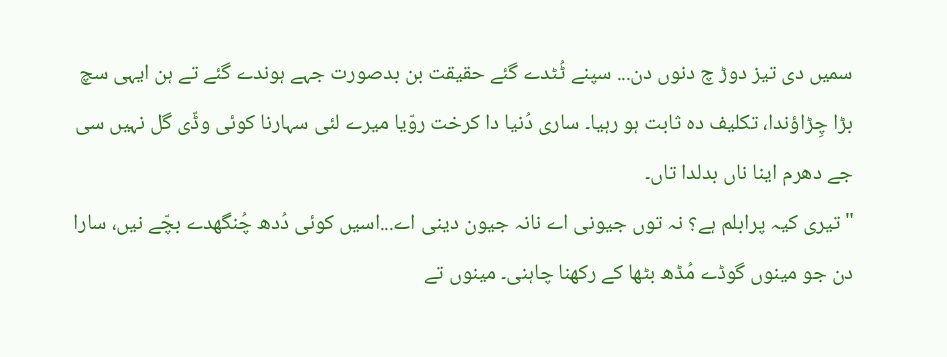سمیں دی تیز دوڑ چ دنوں دن... سپنے ٹُٹدے گئے حقیقت بن بدصورت جہے ہوندے گئے تے ہن ایہی سچ بڑا چِڑاؤندا، تکلیف دہ ثابت ہو رہیا۔ ساری دُنیا دا کرخت روّیا میرے لئی سہارنا کوئی وڈّی گل نہیں سی جے دھرم اینا ناں بدلدا تاں۔
"تیری کیہ پرابلم ہے؟ نہ توں جیونی اے نانہ جیون دینی اے...اسیں کوئی دُدھ چُنگھدے بچّے نیں، سارا دن جو مینوں گوڈے مُڈھ بٹھا کے رکھنا چاہنی۔ مینوں تے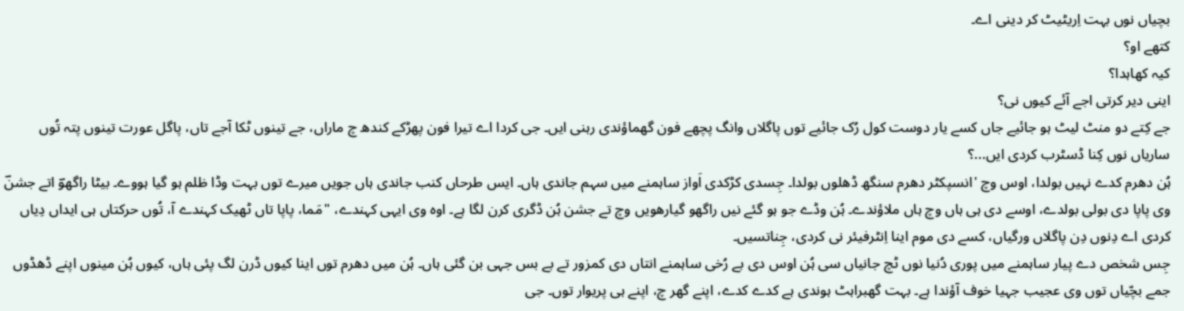بچیاں نوں بہت اِریٹیٹ کر دینی اے۔
کتھے او؟
کیہ کھاہدا؟
اینی دیر کرتی اجے آئے کیوں نی؟
جے کِتے دو منٹ لیٹ ہو جائیے جاں کسے یار دوست کول رُک جائیے توں پاگلاں وانگ پچھے فون گھماؤندی رہنی ایں۔ جی کردا اے تیرا فون پھڑکے کندھ چ ماراں، جے تینوں ٹکا آجے تاں، پاگل عورت تینوں پتہ تُوں ساریاں نوں کِنا ڈسٹرب کردی ایں...؟
ہُن دھرم کدے نہیں بولدا، اوس وچ 'انسپکٹر دھرم سنگھ ڈھلوں بولدا۔ جِسدی کڑکدی اَواز ساہمنے میں سہم جاندی ہاں۔ ایس طرحاں کنب جاندی ہاں جویں میرے توں بہت وڈا ظلم ہو گیا ہووے۔ بیٹا راگھوؔ اتے جشنؔ وی پاپا دی بولی بولدے، اوسے دی ہی ہاں وچ ہاں ملاؤندے۔ ہُن وڈے جو ہو گئے نیں راگھو گیارھویں وچ تے جشن ہُن ڈگری کرن لگا ہے۔ اوہ وی ایہی کہندے، "مَما، پاپا تاں ٹھیک کہندے آ، تُوں حرکتاں ہی ایداں دِیاں کردی اے دِنوں دِن پاگلاں ورگیاں، کسے دی موم اینا اِنٹرفیئر نی کردی، جِناتسیں۔
جِس شخص دے پیار ساہمنے میں پوری دُنیا نوں ٹچ جانیاں سی ہُن اوس دی بے رُخی ساہمنے انتاں دی کمزور تے بے بس جہی بن گئی ہاں۔ ہُن میں دھرم توں اینا کیوں ڈرن لگ پئی ہاں، کیوں ہُن مینوں اپنے ڈھڈوں جمے بچّیاں توں وی عجیب جہیا خوف آؤندا ہے۔ بہت گھبراہٹ ہوندی ہے کدے کدے، اپنے گھر چ، اپنے ہی پریوار توں۔ جی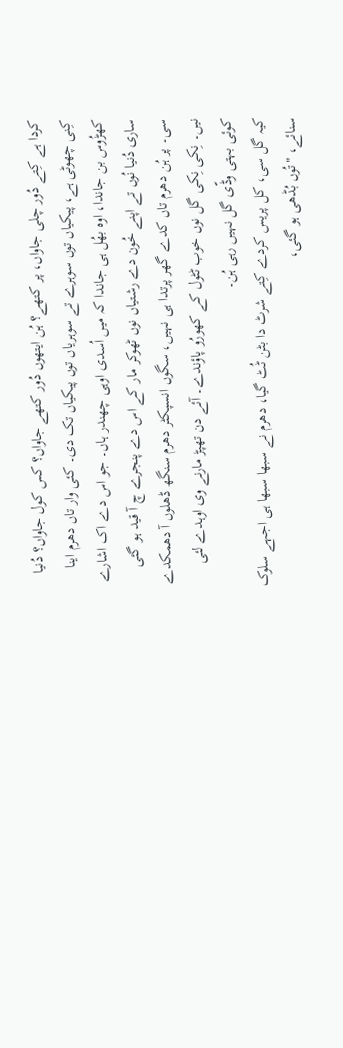کردا ہے کِتے دُور چلی جاواں، پر کتھے؟ ہُن ایتھوں دُور کتھے جاواں؟ کس کول جاواں؟ دُنیا کِنی چھوٹی ہے، پیکیاں توں سوہرے تے سوہریاں توں پیکیاں تک دی۔ کئی وار تاں دھرم اینا کھڑُوس بن جاندا، اوہ بھُل ہی جاندا کہ میں اُسدی اوہی چھندر ہاں۔ جو اس دے اک اشارے ساری دُنیا نُوں تے اپنے خُون دے رشتیاں نوں ٹھوکر مار کے اس دے پنجرے چ آ قید ہو گئی سی۔ پر ہُن دھرم تاں کدے گھر پرتدا ہی نہیں، سگوں انسپکٹر دھرم سنگھ ڈھلوں آ دھمکدے نیں۔ نِکی نِکی گل نوں خوب ٹٹول کے کھورُو پاؤندے۔ آئے دن تھپڑ مارنے وی اوہدے لئی کوئی بہتی وڈّی گل نہیں رہی ہُن۔
کیہ گل سی، کل پریس کردے کِتے شرٹ دا بٹن ٹُٹ گیا، دھرم نے سبھا سبھا ہی اجہے سلوک سنائے، "تُوں بُڈھی ہو گئی،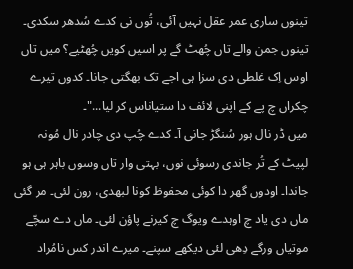تینوں ساری عمر عقل نہیں آئی، تُوں نی کدے سُدھر سکدی۔ تینوں جمن والے تاں چُھٹ گے پر اسیں کویں چُھٹیے؟ میں تاں اوس اِک غلطی دی سزا ہی اجے تک بھگتی جانا۔ کدوں تیرے چکراں چ پے کے اپنی لائف دا ستیاناس کر لیا..."۔
میں ڈر نال ہور سُنگڑ جانی آ۔ کدے چُپ دی چادر نال مُونہ لپیٹ کے تُر جاندی رسوئی نوں، بہتی وار تاں وسوں باہر ہی ہو جاندا۔ اودوں گھر دا کوئی محفوظ کونا لبھدی، رون لئی۔ مر گئی ماں دی یاد چ اوہدے ویوگ چ کیرنے پاؤن لئی۔ ماں دے سچّے موتیاں ورگے دِھی لئی دیکھے سپنے۔ میرے اندر کس نامُراد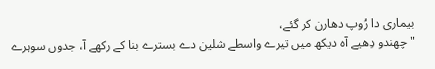بیماری دا رُوپ دھارن کر گئے،
"چھندو دِھیے آہ دیکھ میں تیرے واسطے شلین دے بسترے بنا کے رکھے آ، جدوں سوہرے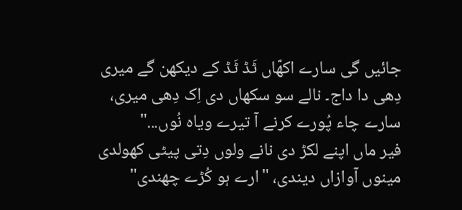جائیں گی سارے اکھّاں ٹَڈ ٹَڈ کے دیکھن گے میری دِھی دا داج۔ نالے سو سکھاں دی اِک دِھی میری، سارے چاء پُورے کرنے آ تیرے ویاہ نُوں..."
فیر ماں اپنے لکڑ دی نانے ولوں دِتی پیٹی کھولدی مینوں آوازاں دیندی، "ارے ہو کُڑے چھندی"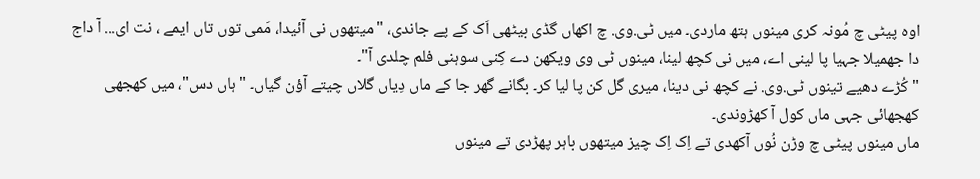اوہ پیٹی چ مُونہ کری مینوں ہتھ ماردی۔ میں ٹی.وی. چ اکھاں گڈی بیٹھی اَک کے پے جاندی، "میتھوں نی آئیدا، مَمی توں تاں ایمے ، نت ای... آ داج دا جھمیلا جہیا پا لینی اے، میں نی کچھ لینا، مینوں ٹی وی ویکھن دے کِنی سوہنی فلم چلدی آ"۔
"کُڑے دھیے تینوں ٹی.وی. نے کچھ نی دینا، میری گل کن پا لیا کر۔ بگانے گھر جا کے ماں دِیاں گلاں چیتے آؤن گیاں۔ "ہاں دس"، میں کھجھی کھجھائی جہی ماں کول آ کھڑوندی۔
ماں مینوں پیٹی چ وڑن نُوں آکھدی تے اِک اِک چیز میتھوں باہر پھڑدی تے مینوں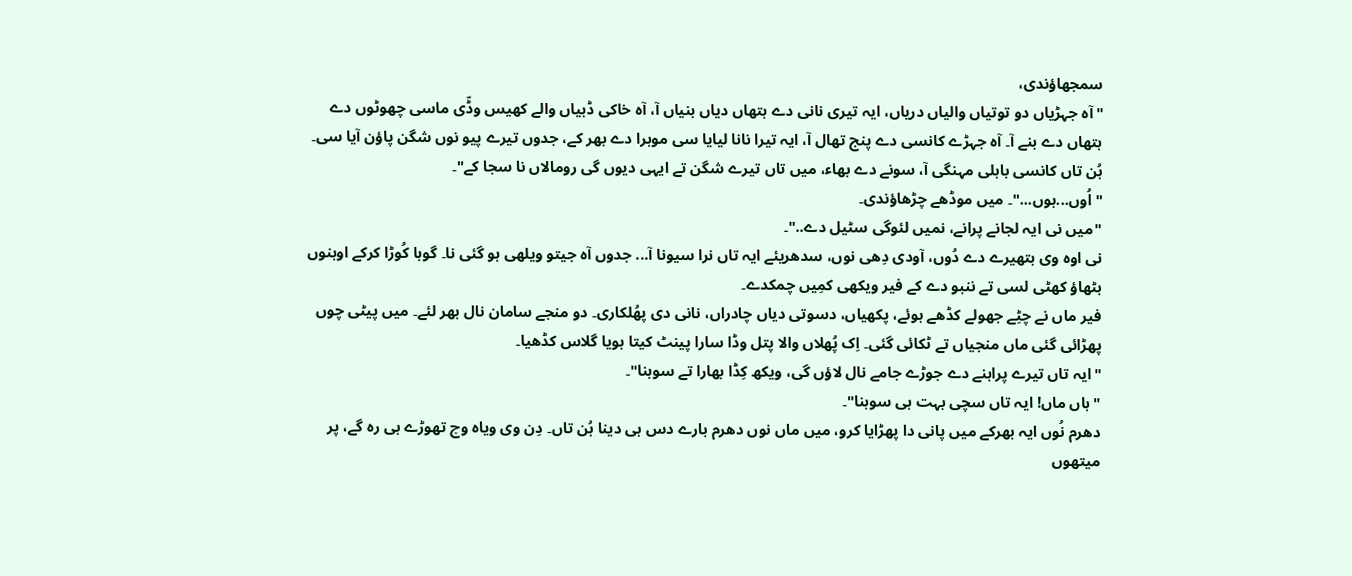سمجھاؤندی،
"آہ جہڑیاں دو توتیاں والیاں دریاں، ایہ تیری نانی دے ہتھاں دیاں بنیاں آ، آہ خاکی ڈبیاں والے کھیس وڈّی ماسی چھوٹوں دے ہتھاں دے بنے آ۔ آہ جہڑے کانسی دے پنج تھال آ، ایہ تیرا نانا لیایا سی موہرا دے بھر کے، جدوں تیرے پیو نوں شگن پاؤن آیا سی۔ ہُن تاں کانسی باہلی مہنگی آ، سونے دے بھاء، میں تاں تیرے شگن تے ایہی دیوں گی رومالاں نا سجا کے"۔
"اُوں...ہوں..."۔ میں موڈھے چڑھاؤندی۔
"میں نی ایہ لجانے پرانے، نمیں لئوگی سٹیل دے.."۔
نی اوہ وی بتھیرے دے دُوں، آودی دِھی نوں، سدھریئے ایہ تاں نرا سیونا آ... جدوں آہ جیتو ویلھی ہو گئی نا۔ گوہا کُوڑا کرکے اوہنوں بٹھاؤ کھٹی لسی تے ننبو دے کے فیر ویکھی کمِیں چمکدے۔
فیر ماں نے چٹِے جھولے کڈھے ہوئے، پکھیاں، دسوتی دیاں چادراں، نانی دی پھُلکاری۔ دو منجے سامان نال بھر لئے۔ میں پیٹی چوں پھڑائی گئی ماں منجیاں تے ٹکائی گئی۔ اِک پُھلاں والا پتل وڈا سارا پینٹ کیتا ہویا گلاس کڈھیا۔
"ایہ تاں تیرے پراہنے دے جوڑے جامے نال لاؤں گی، ویکھ کِڈا بھارا تے سوہنا"۔
"ہاں ماں! ایہ تاں سچی بہت ہی سوہنا"۔
دھرم نُوں ایہ بھرکے میں پانی دا پھڑایا کرو، میں ماں نوں دھرم بارے دس ہی دینا ہُن تاں۔ دِن وی ویاہ وچ تھوڑے ہی رہ گے، پر میتھوں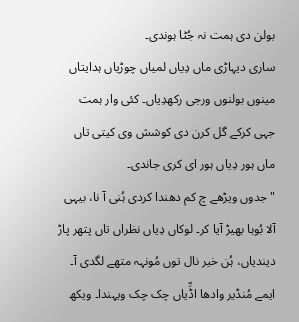بولن دی ہمت نہ جُٹا ہوندی۔
ساری دیہاڑی ماں دِیاں لمیاں چوڑیاں ہدایتاں مینوں بولنوں ورجی رکھدِیاں۔ کئی وار ہمت جہی کرکے گل کرن دی کوشش وی کیتی تاں ماں ہور دِیاں ہور ای کری جاندی۔
"جدوں ویڑھے چ کم دھندا کردی ہُنی آ نا، بیہی آلا بُوہا بھیڑ آیا کر۔ لوکاں دِیاں نظراں تاں پتھر پاڑ دیندیاں، ہُن خیر نال توں مُونہہ متھے لگدی آ۔ ایمے مُنڈیر وادھا اڈِّیاں چک چک ویہندا۔ ویکھ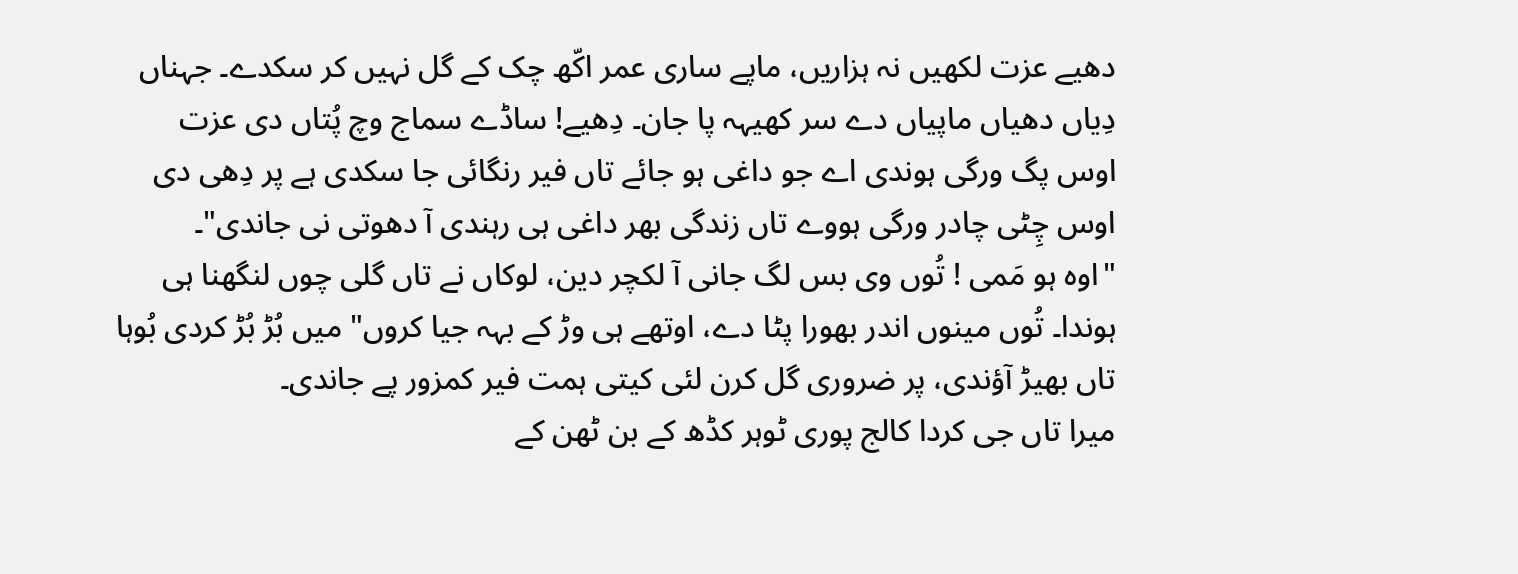دھیے عزت لکھیں نہ ہزاریں، ماپے ساری عمر اکّھ چک کے گل نہیں کر سکدے۔ جہناں دِیاں دھیاں ماپیاں دے سر کھیہہ پا جان۔ دِھیے! ساڈے سماج وچ پُتاں دی عزت اوس پگ ورگی ہوندی اے جو داغی ہو جائے تاں فیر رنگائی جا سکدی ہے پر دِھی دی اوس چِٹی چادر ورگی ہووے تاں زندگی بھر داغی ہی رہندی آ دھوتی نی جاندی"۔
"اوہ ہو مَمی ! تُوں وی بس لگ جانی آ لکچر دین، لوکاں نے تاں گلی چوں لنگھنا ہی ہوندا۔ تُوں مینوں اندر بھورا پٹا دے، اوتھے ہی وڑ کے بہہ جیا کروں" میں بُڑ بُڑ کردی بُوہا تاں بھیڑ آؤندی، پر ضروری گل کرن لئی کیتی ہمت فیر کمزور پے جاندی۔
میرا تاں جی کردا کالج پوری ٹوہر کڈھ کے بن ٹھن کے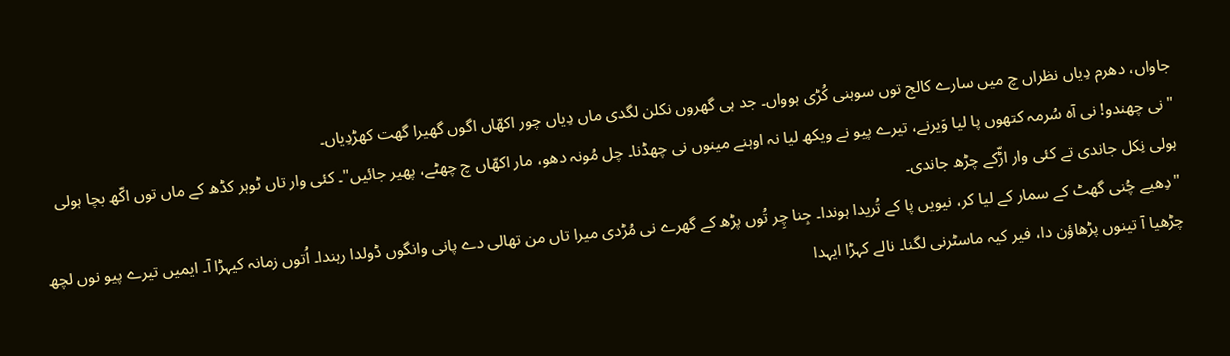جاواں، دھرم دِیاں نظراں چ میں سارے کالج توں سوہنی کُڑی ہوواں۔ جد ہی گھروں نکلن لگدی ماں دِیاں چور اکھّاں اگوں گھیرا گھت کھڑدِیاں۔
"نی چھندو! نی آہ سُرمہ کتھوں پا لیا وَیرنے، تیرے پیو نے ویکھ لیا نہ اوہنے مینوں نی چھڈنا۔ چل مُونہ دھو، مار اکھّاں چ چھٹے، پھیر جائیں"۔ کئی وار تاں ٹوہر کڈھ کے ماں توں اکّھ بچا ہولی ہولی نِکل جاندی تے کئی وار اڑّکے چڑھ جاندی۔
"دِھیے چُنی گھٹ کے سمار کے لیا کر، نیویں پا کے تُریدا ہوندا۔ جِنا چِر تُوں پڑھ کے گھرے نی مُڑدی میرا تاں من تھالی دے پانی وانگوں ڈولدا رہندا۔ اُتوں زمانہ کیہڑا آ۔ ایمیں تیرے پیو نوں لچھ چڑھیا آ تینوں پڑھاؤن دا، فیر کیہ ماسٹرنی لگنا۔ نالے کہڑا ایہدا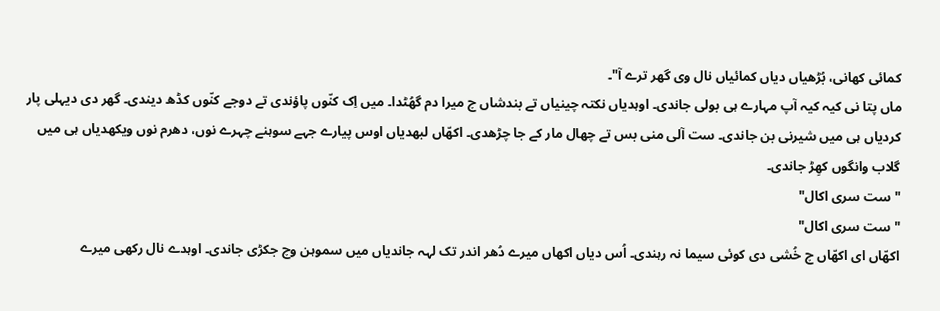کمائی کھانی، بُڑھیاں دیاں کمائیاں نال وی گھر ترے آ"۔
ماں پتا نی کیہ کیہ آپ مہارے ہی بولی جاندی۔ اوہدیاں نکتہ چینیاں تے بندشاں چ میرا دم گھُٹدا۔ میں اِک کنّوں پاؤندی تے دوجے کنّوں کڈھ دیندی۔ گھر دی دیہلی پار کردیاں ہی میں شیرنی بن جاندی۔ ست آلی منی بس تے چھال مار کے جا چڑھدی۔ اکھّاں لبھدیاں اوس پیارے جہے سوہنے چہرے نوں، دھرم نوں ویکھدیاں ہی میں گلاب وانگوں کھِڑ جاندی۔
"ست سری اکال"
"ست سری اکال"
اکھّاں ای اکھّاں چ خُشی دی کوئی سیما نہ رہندی۔ اُس دیاں اکھاں میرے دُھر اندر تک لہہ جاندیاں میں سموہن وچ جکڑی جاندی۔ اوہدے نال رکھی میرے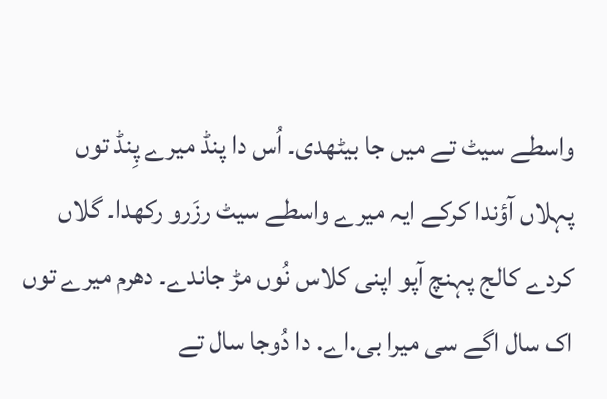واسطے سیٹ تے میں جا بیٹھدی۔ اُس دا پنڈ میرے پِنڈ توں پہلاں آؤندا کرکے ایہ میرے واسطے سیٹ رزَرو رکھدا۔ گلاں کردے کالج پہنچ آپو اپنی کلاس نُوں مڑ جاندے۔ دھرم میرے توں اک سال اگے سی میرا بی.اے. دا دُوجا سال تے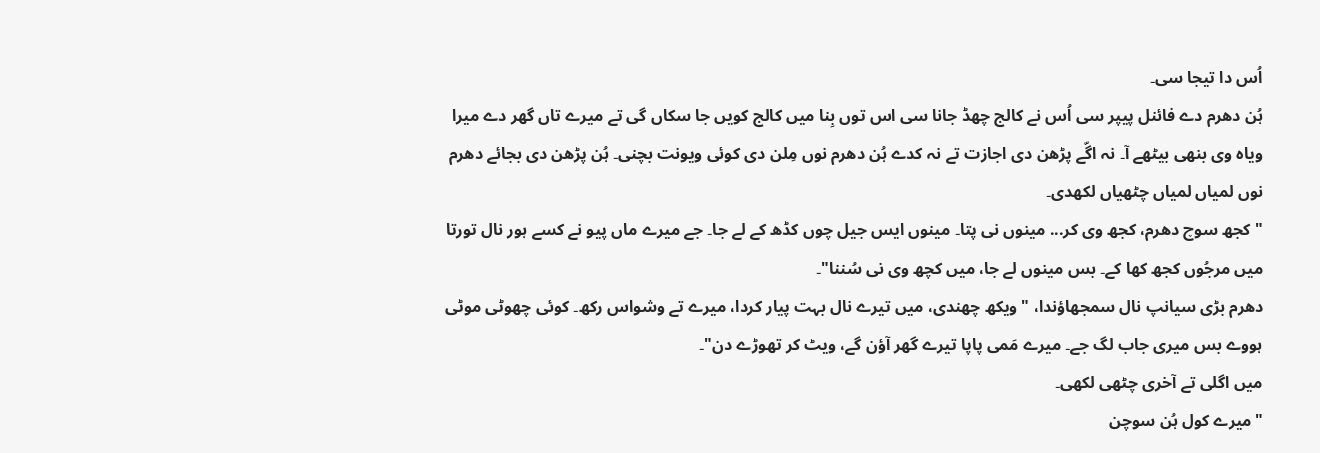اُس دا تیجا سی۔
ہُن دھرم دے فائنل پیپر سی اُس نے کالج چھڈ جانا سی اس توں بِنا میں کالج کویں جا سکاں گی تے میرے تاں گھر دے میرا ویاہ وی بنھی بیٹھے آ۔ نہ اگّے پڑھن دی اجازت تے نہ کدے ہُن دھرم نوں مِلن دی کوئی ویونت بچنی۔ ہُن پڑھن دی بجائے دھرم نوں لمیاں لمیاں چٹھیاں لکھدی۔
"کجھ سوچ دھرم، کجھ وی کر... مینوں نی پتا۔ مینوں ایس جیل چوں کڈھ کے لے جا۔ جے میرے ماں پیو نے کسے ہور نال تورتا میں مرجُوں کجھ کھا کے۔ بس مینوں لے جا، میں کچھ وی نی سُننا"۔
دھرم بڑی سیانپ نال سمجھاؤندا، "ویکھ چھندی، میں تیرے نال بہت پیار کردا، میرے تے وشواس رکھ۔ کوئی چھوٹی موٹی ہووے بس میری جاب لگ جے۔ میرے مَمی پاپا تیرے گھر آؤن گے، ویٹ کر تھوڑے دن"۔
میں اگلی تے آخری چٹھی لکھی۔
"میرے کول ہُن سوچن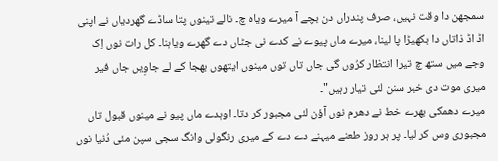سمجھن دا وقت نہیں، صرف پندراں دن بچے آ میرے ویاہ چ۔ نالے تینوں پتا ساڈے گھردیاں نے اپنی اڈ اڈ ذاتاں دا بکھیڑا پا لینا، میرے ماں پیوے نے کدے نی جٹاں دے گھرے ویاہنا۔ کل رات نوں اِک وجے میں ستھ چ تیرا انتظار کرُوں گی جاں تاں توں مینوں ایتھوں بھجا کے لے جاوِیں جاں فیر میری موت دی خبر سنن لئی تیار رہیں"۔
میرے دھمکی بھرے خط نے دھرم نوں آؤن لئی مجبور کر دتا۔ اوہدے ماں پیو نے مینوں قبول تاں مجبوری وس کر لیا۔ پر ہر روز طعنے میہنے دے دے کے میری رنگولی وانگ سجی سپن مئی دُنیا نوں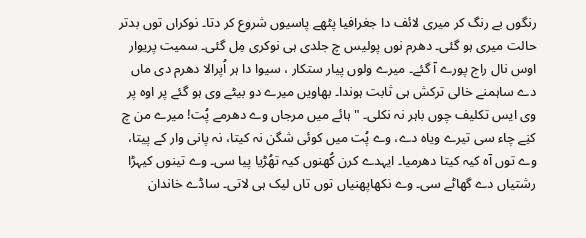رنگوں بے رنگ کر میری لائف دا جغرافیا پٹھے پاسیوں شروع کر دتا۔ نوکراں توں بدتر حالت میری ہو گئی۔ دھرم نوں پولیس چ جلدی ہی نوکری مِل گئی۔ سمیت پریوار اوس نال راج پورے آ گئے۔ میرے ولوں پیار ستکار ، سیوا دا ہر اُپرالا دھرم دی ماں دے ساہمنے خالی ترکش ہی ثابت ہوندا۔ بھاویں میرے دو بیٹے وی ہو گئے پر اوہ پر وی ایس تکلیف چوں باہر نہ نکلی۔ "ہائے میں مرجاں وے دھرمے پُت! میرے من چ کنِے چاء سی تیرے ویاہ دے، وے پُت میں کوئی شگن نہ کیتا، نہ پانی وار کے پیتا، وے توں آہ کیہ کیتا دھرمیا۔ ایہدے کرن کُھنوں کیہ تھُڑیا پیا سی۔ وے تینوں کیہڑا رشتیاں دے گھاٹے سی۔ وے نکھاپھنیاں توں تاں لیک ہی لاتی۔ ساڈے خاندان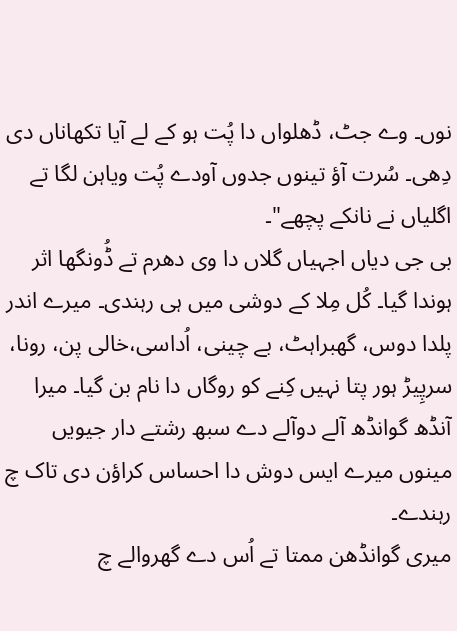نوں۔ وے جٹ، ڈھلواں دا پُت ہو کے لے آیا تکھاناں دی دِھی۔ سُرت آؤ تینوں جدوں آودے پُت ویاہن لگا تے اگلیاں نے نانکے پچھے"۔
بی جی دیاں اجہیاں گلاں دا وی دھرم تے ڈُونگھا اثر ہوندا گیا۔ کُل مِلا کے دوشی میں ہی رہندی۔ میرے اندر پلدا دوس، گھبراہٹ، بے چینی، اُداسی،خالی پن، رونا، سرپِیڑ ہور پتا نہیں کِنے کو روگاں دا نام بن گیا۔ میرا آنڈھ گوانڈھ آلے دوآلے دے سبھ رشتے دار جیویں مینوں میرے ایس دوش دا احساس کراؤن دی تاک چ رہندے۔
میری گوانڈھن ممتا تے اُس دے گھروالے چ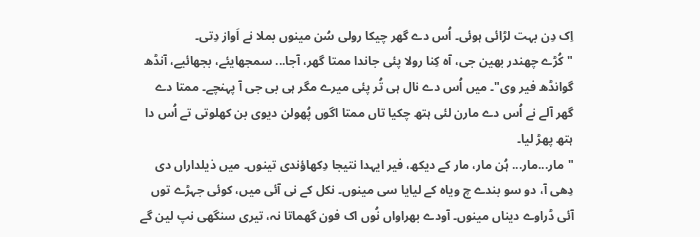اِک دِن بہت لڑائی ہوئی۔ اُس دے گھر چیکا رولی سُن مینوں بملا نے اَواز دِتی۔
"کُڑے چھندر بھین جی، آہ کِنا رولا پئی جاندا ممتا گھر، آجا... سمجھایئے، بجھائیے، آنڈھ گوانڈھ فیر وی"۔ میں اُس دے نال ہی تُر پئی میرے مگر ہی بی جی آ پہنچے۔ ممتا دے گھر آلے نے اُس دے مارن لئی ہتھ چکیا تاں ممتا اگوں پُھولن دیوی بن کھلوتی تے اُس دا ہتھ پھڑ لیا۔
"مار...مار... ہُن مار، مار کے دیکھ، فیر ایہدا نتیجا دِکھاؤندی تینوں۔ میں ذیلداراں دی دِھی آ، دو سو بندے چ ویاہ کے لیایا سی مینوں۔ نکل کے نی آئی میں، کوئی جہڑے توں آئی ڈراوے دیناں مینوں۔ آودے بھراواں نُوں اک فون گھماتا نہ، تیری سنگھی نپ لین گے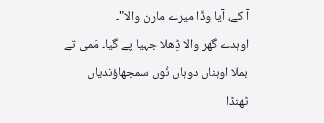آ کے، آیا وڈّا میرے مارن والا"۔
اوہدے گھر والا ڈِھلا جہیا پے گیا۔ مَمی تے بملا اوہناں دوہاں نُوں سمجھاؤندیاں ٹھنڈا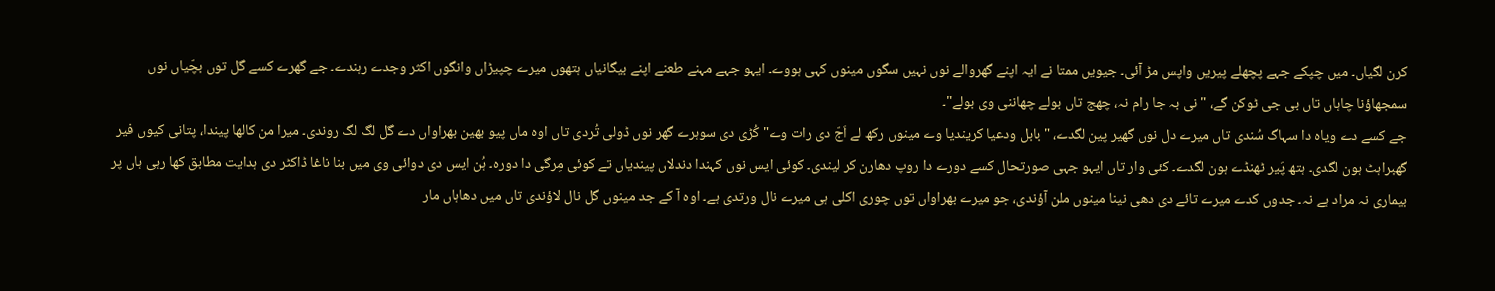کرن لگیاں۔ میں چپکے جہے پچھلے پیریں واپس مڑ آئی۔ جیویں ممتا نے ایہ اپنے گھروالے نوں نہیں سگوں مینوں کہی ہووے۔ ایہو جہے مہنے طعنے اپنے بیگانیاں ہتھوں میرے چپیڑاں وانگوں اکثر وجدے رہندے۔ جے گھرے کسے گل توں بچّیاں نوں سمجھاؤنا چاہاں تاں بی جی ٹوکن گے، "نی بہ جا رام نہ، چھج تاں بولے چھاننی وی بولے"۔
جے کسے دے ویاہ دا سہاگ سُندی تاں میرے دل نوں گھیر پین لگدے، "بابل ودعیا کریندیا وے مینوں رکھ لے اَجّ دی رات وے" کُڑی دی سوہرے گھر نوں ڈولی تُردی تاں اوہ ماں پیو بھین بھراواں دے گل لگ لگ روندی۔ میرا من کالھا پیندا، پتانی کیوں فیر گھبراہٹ ہون لگدی۔ ہتھ پَیر ٹھنڈے ہون لگدے۔ کئی وار تاں ایہو جہی صورتحال کسے دورے دا روپ دھارن کر لیندی۔ کوئی ایس نوں کہندا دندلاں پیندیاں تے کوئی مِرگی دا دورہ۔ ہُن ایس دی دوائی وی میں بنا ناغا ڈاکٹر دی ہدایت مطابق کھا رہی ہاں پر بیماری نہ مراد ہے نہ۔ جدوں کدے میرے تائے دی دھی نینا مینوں ملن آؤندی، جو میرے بھراواں توں چوری اکلی ہی میرے نال ورتدی ہے۔ اوہ آ کے جد مینوں گل نال لاؤندی تاں میں دھاہاں مار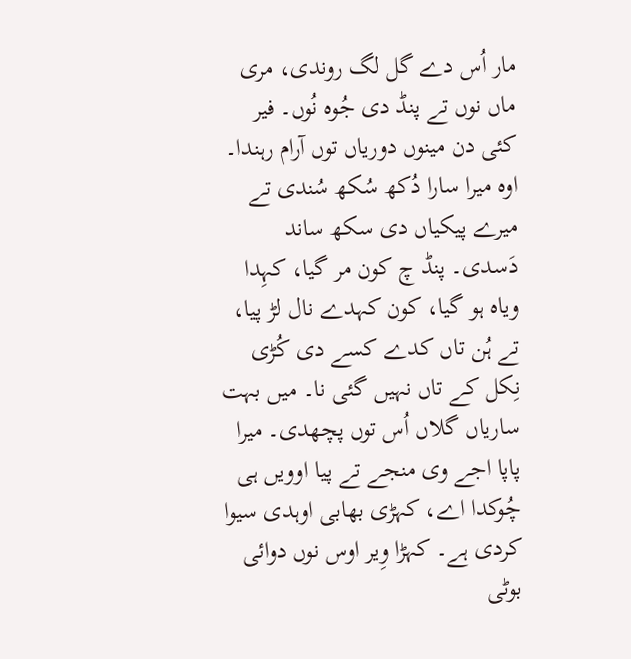مار اُس دے گل لگ روندی، مری ماں نوں تے پنڈ دی جُوہ نُوں۔ فیر کئی دن مینوں دوریاں توں آرام رہندا۔ اوہ میرا سارا دُکھ سُکھ سُندی تے میرے پیکیاں دی سکھ ساند دَسدی۔ پنڈ چ کون مر گیا، کہِدا ویاہ ہو گیا، کون کہدے نال لڑ پیا، تے ہُن تاں کدے کسے دی کُڑی نِکل کے تاں نہیں گئی نا۔ میں بہت ساریاں گلاں اُس توں پچھدی۔ میرا پاپا اجے وی منجے تے پیا اوویں ہی چُوکدا اے، کہڑی بھابی اوہدی سیوا کردی ہے۔ کہڑا وِیر اوس نوں دوائی بوٹی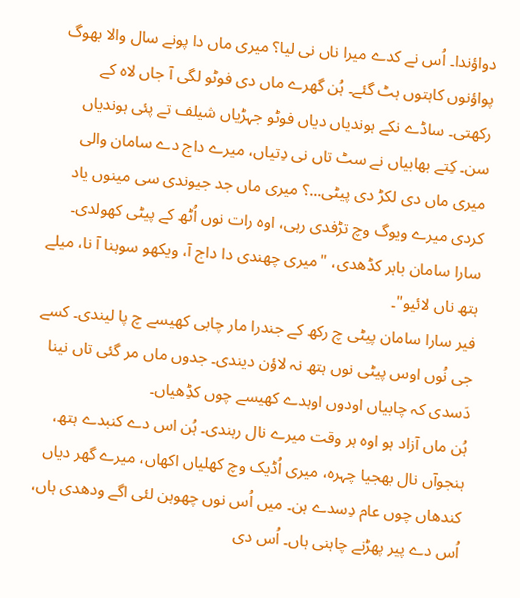دواؤندا۔ اُس نے کدے میرا ناں نی لیا؟ میری ماں دا پونے سال والا بھوگ پواؤنوں کاہتوں ہٹ گئے۔ ہُن گھرے ماں دی فوٹو لگی آ جاں لاہ کے رکھتی۔ ساڈے نکے ہوندیاں دیاں فوٹو جہڑیاں شیلف تے پئی ہوندیاں سن۔ کِتے بھابیاں نے سٹ تاں نی دِتیاں، میرے داج دے سامان والی میری ماں دی لکڑ دی پیٹی...؟ میری ماں جد جیوندی سی مینوں یاد کردی میرے ویوگ وچ تڑفدی رہی، اوہ رات نوں اُٹھ کے پیٹی کھولدی۔ سارا سامان باہر کڈھدی، "میری چھندی دا داج آ، ویکھو سوہنا آ نا، میلے ہتھ ناں لائیو"۔
فیر سارا سامان پیٹی چ رکھ کے جندرا مار چابی کھیسے چ پا لیندی۔ کسے جی نُوں اوس پیٹی نوں ہتھ نہ لاؤن دیندی۔ جدوں ماں مر گئی تاں نینا دَسدی کہ چابیاں اودوں اوہدے کھیسے چوں کڈِھیاں۔
ہُن ماں آزاد ہو اوہ ہر وقت میرے نال رہندی۔ ہُن اس دے کنبدے ہتھ، ہنجوآں نال بھجیا چہرہ، میری اُڈیک وچ کھلیاں اکھاں، میرے گھر دیاں کندھاں چوں عام دِسدے ہن۔ میں اُس نوں چھوہن لئی اگے ودھدی ہاں، اُس دے پیر پھڑنے چاہنی ہاں۔ اُس دی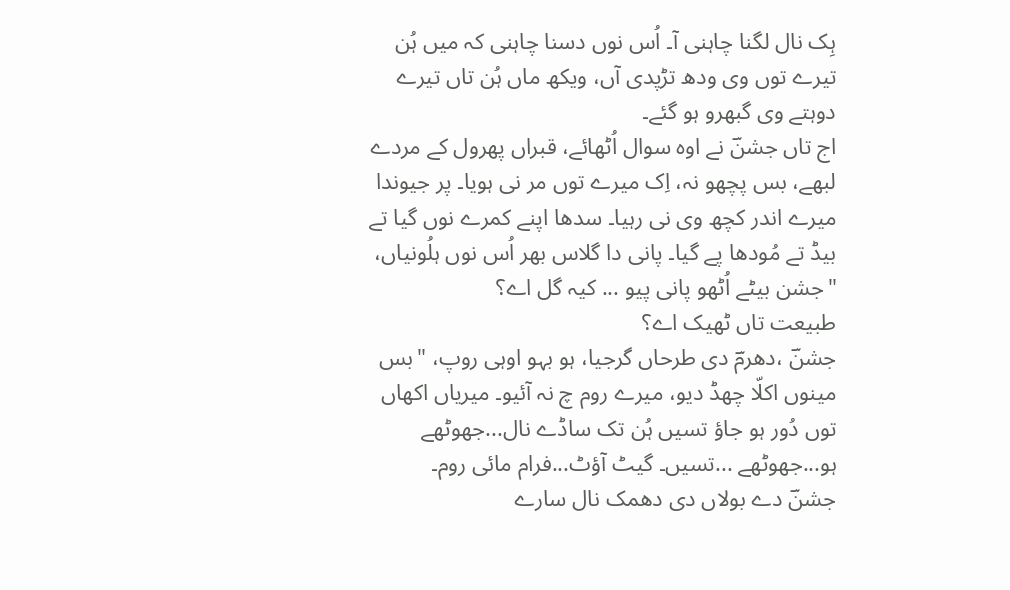ہِک نال لگنا چاہنی آ۔ اُس نوں دسنا چاہنی کہ میں ہُن تیرے توں وی ودھ تڑپدی آں، ویکھ ماں ہُن تاں تیرے دوہتے وی گبھرو ہو گئے۔
اج تاں جشنؔ نے اوہ سوال اُٹھائے، قبراں پھرول کے مردے لبھے، بس پچھو نہ، اِک میرے توں مر نی ہویا۔ پر جیوندا میرے اندر کچھ وی نی رہیا۔ سدھا اپنے کمرے نوں گیا تے بیڈ تے مُودھا پے گیا۔ پانی دا گلاس بھر اُس نوں ہلُونیاں، "جشن بیٹے اُٹھو پانی پیو ... کیہ گل اے؟
طبیعت تاں ٹھیک اے؟
جشنؔ ،دھرمؔ دی طرحاں گرجیا، ہو بہو اوہی روپ، "بس مینوں اکلّا چھڈ دیو، میرے روم چ نہ آئیو۔ میریاں اکھاں توں دُور ہو جاؤ تسیں ہُن تک ساڈے نال...جھوٹھے ہو...جھوٹھے ...تسیں۔ گیٹ آؤٹ...فرام مائی روم۔
جشنؔ دے بولاں دی دھمک نال سارے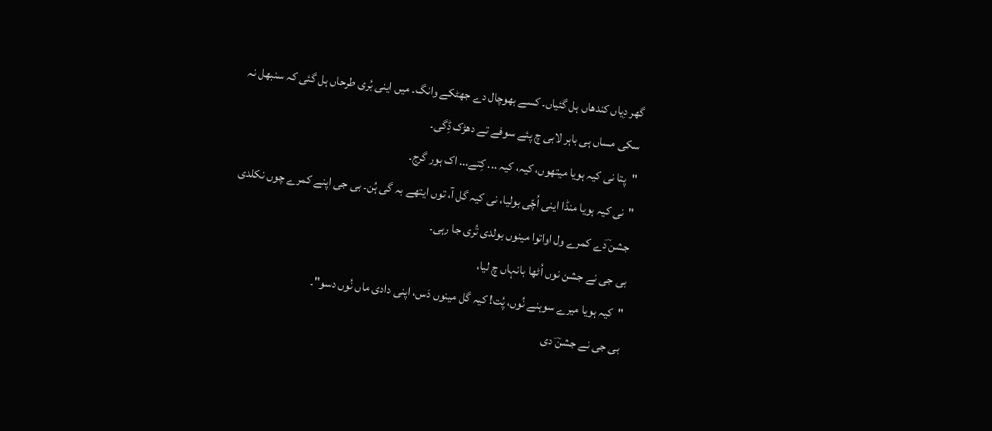گھر دِیاں کندھاں ہل گئیاں۔ کسے بھوچال دے جھٹکے وانگ۔ میں اینی بُری طرحاں ہل گئی کہ سنبھل نہ سکی مساں ہی باہر لابی چ پئے سوفے تے دھڑک ڈِگی۔
"پتا نی کیہ ہویا میتھوں، کیہ، کیہ ... کِتے... اک ہور گرج۔
"نی کیہ ہویا منڈا اینی اُچّی بولیا، نی کیہ گل آ، توں ایتھے بہ گی ہُن۔ بی جی اپنے کمرے چوں نکلدی جشن ؔدے کمرے ول اواتوا مینوں بولدی تُری جا رہی۔
بی جی نے جشن نوں اُٹھا بانہاں چ لیا،
"کیہ ہویا میرے سوہنے نُوں، پُت! کیہ گل مینوں دَس، اپنی دادی ماں نُوں دسو"۔
بی جی نے جشنؔ دی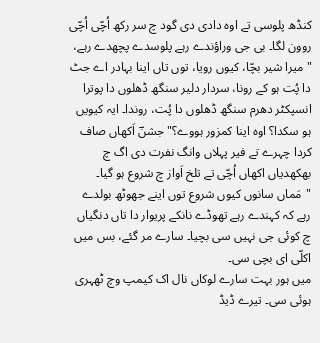کنڈھ پلوسی تے اوہ دادی دی گود چ سر رکھ اُچّی اُچّی روون لگا۔ بی جی وراؤندے رہے پلوسدے پچھدے رہے،
"میرا شیر بچّا، کیوں رویا، توں تاں اینا بہادر اے جٹ دا پُت ہو کے رونا، سردار دلیر سنگھ ڈھلوں دا پوترا انسپکٹر دھرم سنگھ ڈھلوں دا پُت، روندا۔ ایہ کیویں ہو سکدا؟ اوہ اینا کمزور ہووے؟" جشنؔ اَکھاں صاف کردا چہرے تے فیر پہلاں وانگ نفرت دی اگ چ بھکھدیاں اکھاں اُچّی تے تلخ اَواز چ شروع ہو گیا۔
"مَماں سانوں کیوں شروع توں اینے جھوٹھ بولدے رہے کہ کہندے رہے تھوڈے نانکے پریوار دا تاں دنگیاں چ کوئی جی نہیں سی بچیا۔ سارے مر گئے، بس میں اکلّی ای بچی سی۔
میں ہور بہت سارے لوکاں نال اک کیمپ وچ ٹھہری ہوئی سی۔ تیرے ڈیڈ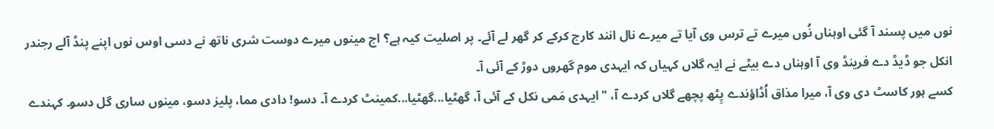نوں میں پسند آ گئی اوہناں نُوں میرے تے ترس وی آیا تے میرے نال انند کارج کرکے کر گھر لے آئے۔ پر اصلیت کیہ ہے؟ اج مینوں میرے دوست شری ناتھ نے دسی اوس نوں اپنے پنڈ آلے رجندر انکل جو ڈیڈ دے فرینڈ وی آ اوہناں دے بیٹے نے ایہ گلاں کہیاں کہ ایہدی موم گھروں دوڑ کے آئی آ۔
کسے ہور کاسٹ دی وی آ، میرا مذاق اُڈاؤندے پِٹھ پچھے گلاں کردے آ، "ایہدی مَمی نکل کے آئی آ، گھٹیا...گھٹیا...کمینٹ کردے آ۔ دسو! دادی مما، پلیز دسو، مینوں ساری گل دسو۔ کہندے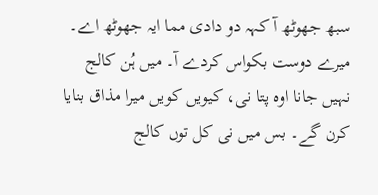سبھ جھوٹھ آ کہہ دو دادی مما ایہ جھوٹھ اے۔ میرے دوست بکواس کردے آ۔ میں ہُن کالج نہیں جانا اوہ پتا نی، کیویں کویں میرا مذاق بنایا کرن گے۔ بس میں نی کل توں کالج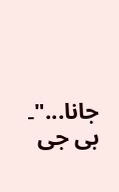جانا..."۔
بی جی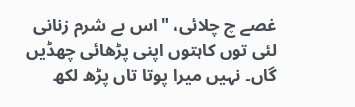غصے چ چلائی، "اس بے شرم زنانی لئی توں کاہتوں اپنی پڑھائی چھڈیں گاں۔ نہیں میرا پوتا تاں پڑھ لکھ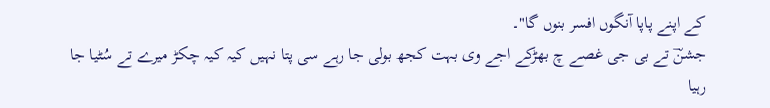کے اپنے پاپا آنگوں افسر بنوں گا"۔
جشنؔ تے بی جی غصے چ بھڑکے اجے وی بہت کجھ بولی جا رہے سی پتا نہیں کیہ کیہ چکڑ میرے تے سُٹیا جا رہیا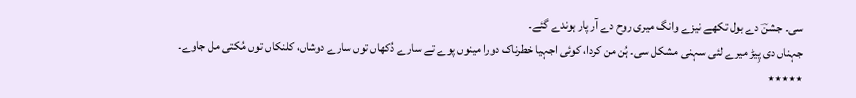سی۔ جشنؔ دے بول تکھے نیزے وانگ میری روح دے آر پار ہوندے گئے۔
جہناں دی پِیڑ میرے لئی سہنی مشکل سی۔ ہُن من کردا، کوئی اجہیا خطرناک دورا مینوں پوے تے سارے دُکھاں توں سارے دوشاں، کلنکاں توں مُکتی مل جاوے۔
٭٭٭٭٭